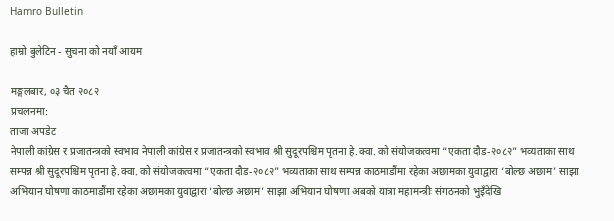Hamro Bulletin

हाम्रो बुलेटिन - सुचना को नयाँ आयम

मङ्गलबार, ०३ चैत २०८२
प्रचलनमा:
ताजा अपडेट
नेपाली कांग्रेस र प्रजातन्त्रको स्वभाव नेपाली कांग्रेस र प्रजातन्त्रको स्वभाव श्री सुदूरपश्चिम पृतना हे.क्वा. को संयोजकत्वमा “एकता दौड-२०८२” भव्यताका साथ सम्पन्न श्री सुदूरपश्चिम पृतना हे.क्वा. को संयोजकत्वमा “एकता दौड-२०८२” भव्यताका साथ सम्पन्न काठमाडौंमा रहेका अछामका युवाद्वारा ‘बोल्छ अछाम’ साझा अभियान घोषणा काठमाडौंमा रहेका अछामका युवाद्वारा ‘बोल्छ अछाम’ साझा अभियान घोषणा अबको यात्रा महामन्त्रीः संगठनको भुइँदेखि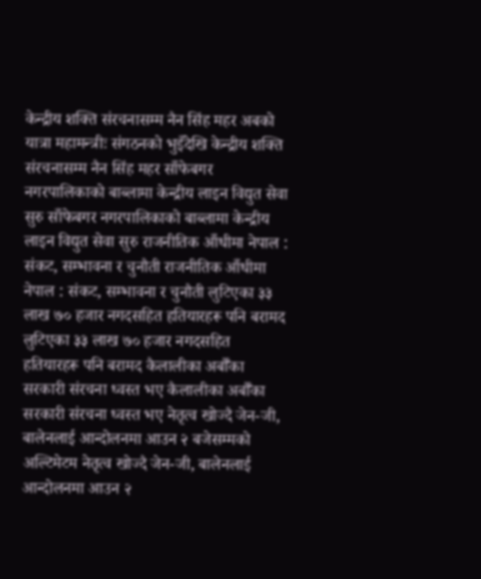केन्द्रीय शक्ति संरचनासम्म नैन सिंह महर अबको यात्रा महामन्त्रीः संगठनको भुइँदेखि केन्द्रीय शक्ति संरचनासम्म नैन सिंह महर साँफेबगर नगरपालिकाको बाब्लामा केन्द्रीय लाइन विद्युत सेवा सुरु साँफेबगर नगरपालिकाको बाब्लामा केन्द्रीय लाइन विद्युत सेवा सुरु राजनीतिक आँधीमा नेपाल : संकट, सम्भावना र चुनौती राजनीतिक आँधीमा नेपाल : संकट, सम्भावना र चुनौती लुटिएका ३३ लाख ७० हजार नगदसहित हतियारहरू पनि बरामद लुटिएका ३३ लाख ७० हजार नगदसहित हतियारहरू पनि बरामद कैलालीका अर्बौँका सरकारी संरचना ध्वस्त भए कैलालीका अर्बौँका सरकारी संरचना ध्वस्त भए नेतृत्व खोज्दै जेन-जी, बालेनलाई आन्दोलनमा आउन २ बजेसम्मको अल्टिमेटम नेतृत्व खोज्दै जेन-जी, बालेनलाई आन्दोलनमा आउन २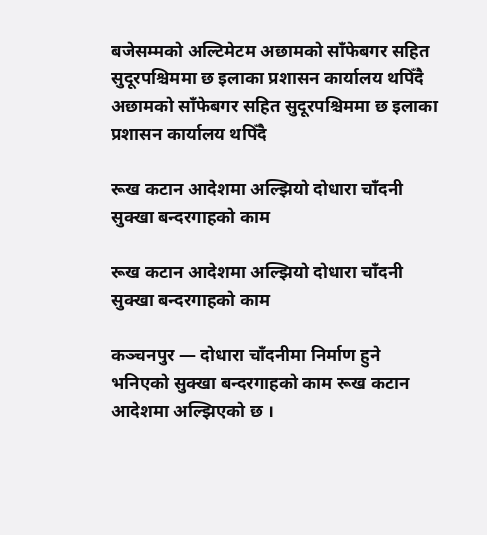बजेसम्मको अल्टिमेटम अछामको साँफेबगर सहित सुदूरपश्चिममा छ इलाका प्रशासन कार्यालय थपिँदै अछामको साँफेबगर सहित सुदूरपश्चिममा छ इलाका प्रशासन कार्यालय थपिँदै

रूख कटान आदेशमा अल्झियो दोधारा चाँदनी सुक्खा बन्दरगाहको काम

रूख कटान आदेशमा अल्झियो दोधारा चाँदनी सुक्खा बन्दरगाहको काम

कञ्चनपुर — दोधारा चाँदनीमा निर्माण हुने भनिएको सुक्खा बन्दरगाहको काम रूख कटान आदेशमा अल्झिएको छ ।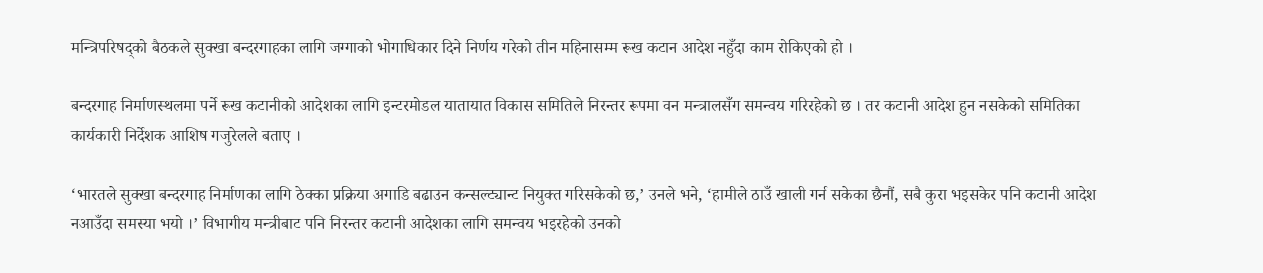मन्त्रिपरिषद्को बैठकले सुक्खा बन्दरगाहका लागि जग्गाको भोगाधिकार दिने निर्णय गरेको तीन महिनासम्म रूख कटान आदेश नहुँदा काम रोकिएको हो ।

बन्दरगाह निर्माणस्थलमा पर्ने रूख कटानीको आदेशका लागि इन्टरमोडल यातायात विकास समितिले निरन्तर रूपमा वन मन्त्रालसँग समन्वय गरिरहेको छ । तर कटानी आदेश हुन नसकेको समितिका कार्यकारी निर्देशक आशिष गजुरेलले बताए ।

‘भारतले सुक्खा बन्दरगाह निर्माणका लागि ठेक्का प्रक्रिया अगाडि बढाउन कन्सल्ट्यान्ट नियुक्त गरिसकेको छ,’ उनले भने, ‘हामीले ठाउँ खाली गर्न सकेका छैनौं, सबै कुरा भइसकेर पनि कटानी आदेश नआउँदा समस्या भयो ।’ विभागीय मन्त्रीबाट पनि निरन्तर कटानी आदेशका लागि समन्वय भइरहेको उनको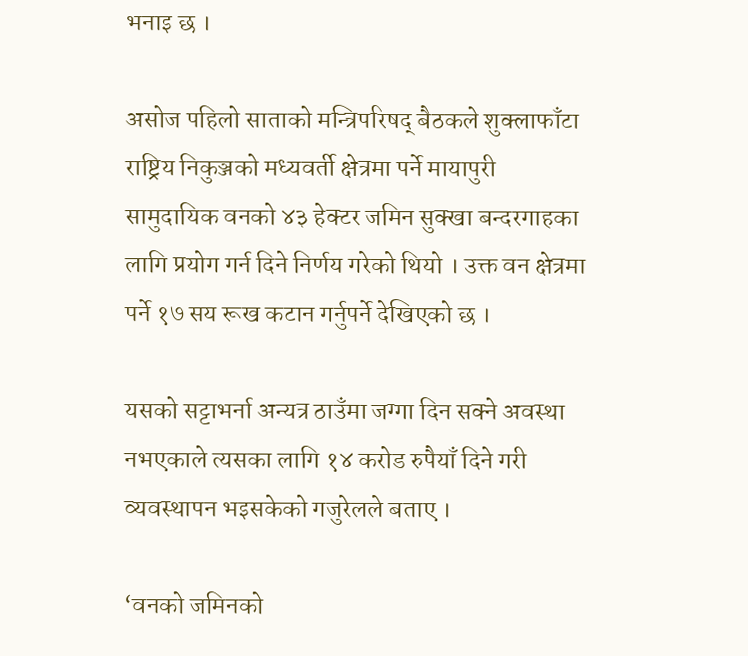भनाइ छ ।

असोज पहिलो साताको मन्त्रिपरिषद् बैठकले शुक्लाफाँटा राष्ट्रिय निकुञ्जको मध्यवर्ती क्षेत्रमा पर्ने मायापुरी सामुदायिक वनको ४३ हेक्टर जमिन सुक्खा बन्दरगाहका लागि प्रयोग गर्न दिने निर्णय गरेको थियो । उक्त वन क्षेत्रमा पर्ने १७ सय रूख कटान गर्नुपर्ने देखिएको छ ।

यसको सट्टाभर्ना अन्यत्र ठाउँमा जग्गा दिन सक्ने अवस्था नभएकाले त्यसका लागि १४ करोड रुपैयाँ दिने गरी व्यवस्थापन भइसकेको गजुरेलले बताए ।

‘वनको जमिनको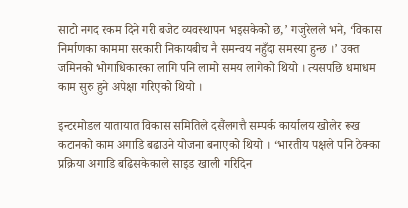साटो नगद रकम दिने गरी बजेट व्यवस्थापन भइसकेको छ,’ गजुरेलले भने, ‘विकास निर्माणका काममा सरकारी निकायबीच नै समन्वय नहुँदा समस्या हुन्छ ।’ उक्त जमिनको भोगाधिकारका लागि पनि लामो समय लागेको थियो । त्यसपछि धमाधम काम सुरु हुने अपेक्षा गरिएको थियो ।

इन्टरमोडल यातायात विकास समितिले दसैंलगत्तै सम्पर्क कार्यालय खोलेर रूख कटानको काम अगाडि बढाउने योजना बनाएको थियो । ‘भारतीय पक्षले पनि ठेक्का प्रक्रिया अगाडि बढिसकेकाले साइड खाली गरिदिन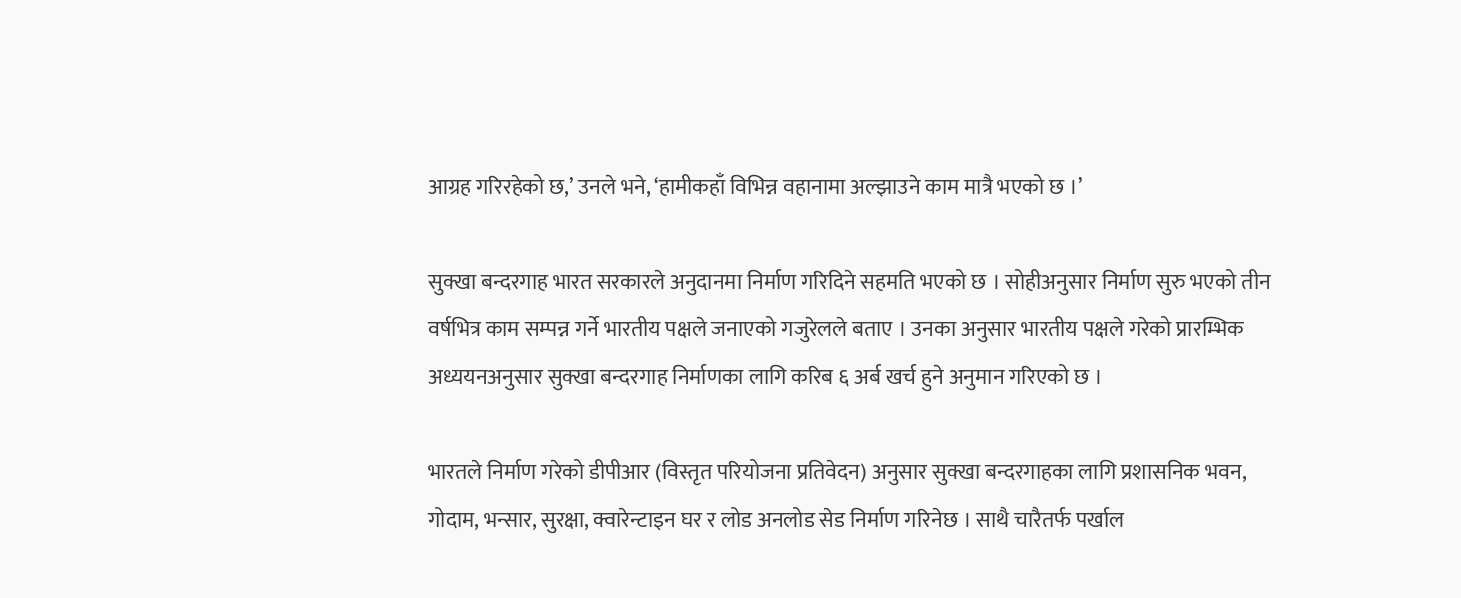आग्रह गरिरहेको छ,’ उनले भने, ‘हामीकहाँ विभिन्न वहानामा अल्झाउने काम मात्रै भएको छ ।’

सुक्खा बन्दरगाह भारत सरकारले अनुदानमा निर्माण गरिदिने सहमति भएको छ । सोहीअनुसार निर्माण सुरु भएको तीन वर्षभित्र काम सम्पन्न गर्ने भारतीय पक्षले जनाएको गजुरेलले बताए । उनका अनुसार भारतीय पक्षले गरेको प्रारम्भिक अध्ययनअनुसार सुक्खा बन्दरगाह निर्माणका लागि करिब ६ अर्ब खर्च हुने अनुमान गरिएको छ ।

भारतले निर्माण गरेको डीपीआर (विस्तृत परियोजना प्रतिवेदन) अनुसार सुक्खा बन्दरगाहका लागि प्रशासनिक भवन, गोदाम, भन्सार, सुरक्षा, क्वारेन्टाइन घर र लोड अनलोड सेड निर्माण गरिनेछ । साथै चारैतर्फ पर्खाल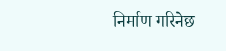निर्माण गरिनेछ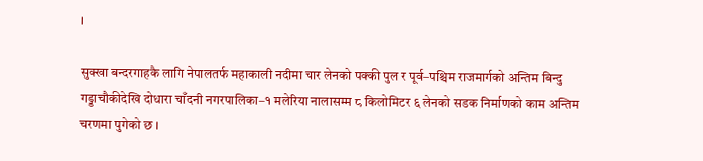।

सुक्खा बन्दरगाहकै लागि नेपालतर्फ महाकाली नदीमा चार लेनको पक्की पुल र पूर्व–पश्चिम राजमार्गको अन्तिम बिन्दु गड्डाचौकीदेखि दोधारा चाँदनी नगरपालिका–१ मलेरिया नालासम्म ८ किलोमिटर ६ लेनको सडक निर्माणको काम अन्तिम चरणमा पुगेको छ ।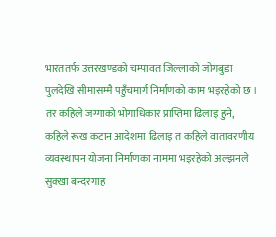भारततर्फ उत्तरखण्डको चम्पावत जिल्लाको जोगबुडा पुलदेखि सीमासम्मै पहुँचमार्ग निर्माणको काम भइरहेको छ । तर कहिले जग्गाको भोगाधिकार प्राप्तिमा ढिलाइ हुने, कहिले रूख कटान आदेशमा ढिलाइ त कहिले वातावरणीय व्यवस्थापन योजना निर्माणका नाममा भइरहेको अल्झनले सुक्खा बन्दरगाह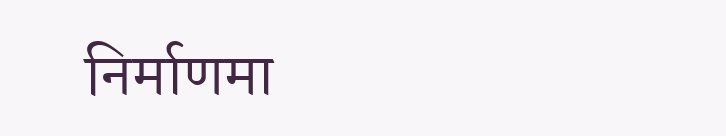निर्माणमा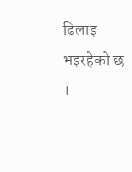ढिलाइ भइरहेको छ ।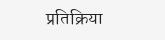प्रतिक्रिया